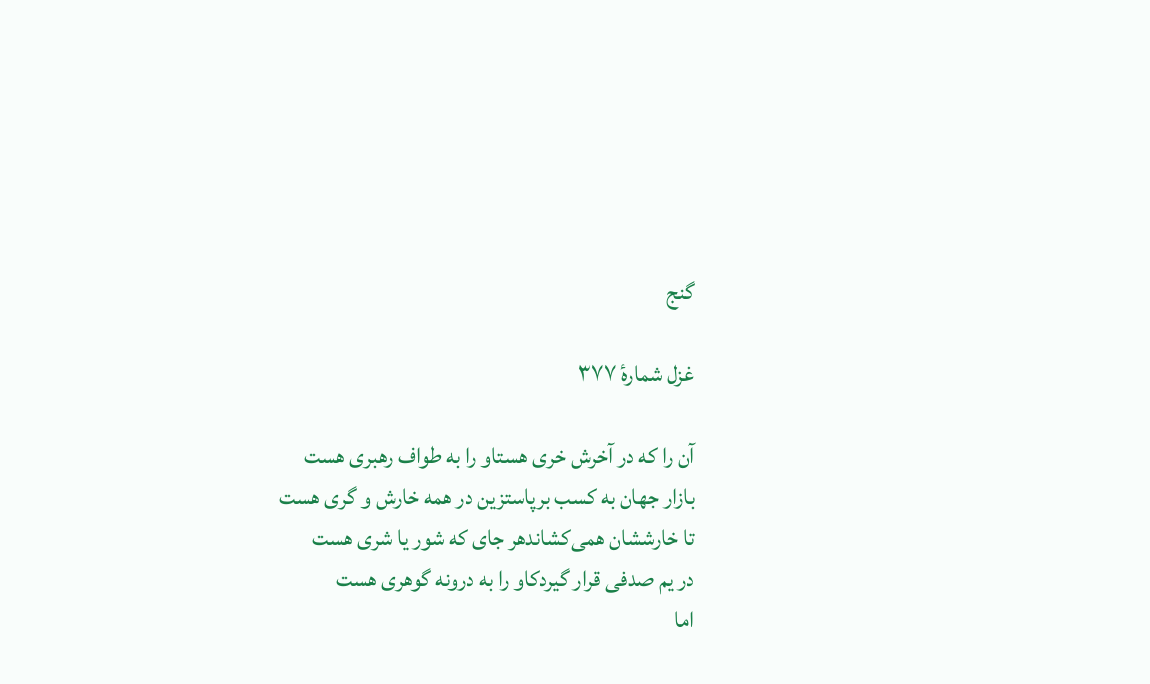گنج

غزل شمارهٔ ۳۷۷

آن را که در آخرش خری هستاو را به طواف رهبری هست
بازار جهان به کسب برپاستزین در همه خارش و گری هست
تا خارششان همی‌کشاندهر جای که شور یا شری هست
در یم صدفی قرار گیردکاو را به درونه گوهری هست
اما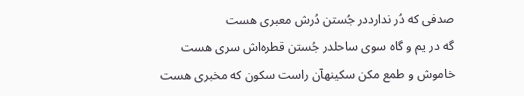صدفی که دُر ندارددر جُستن دُرش معبری هست
گه در یم و گاه سوی ساحلدر جُستن قطره‌اش سری هست
خاموش و طمع مکن سکینهآن راست سکون که مخبری هست